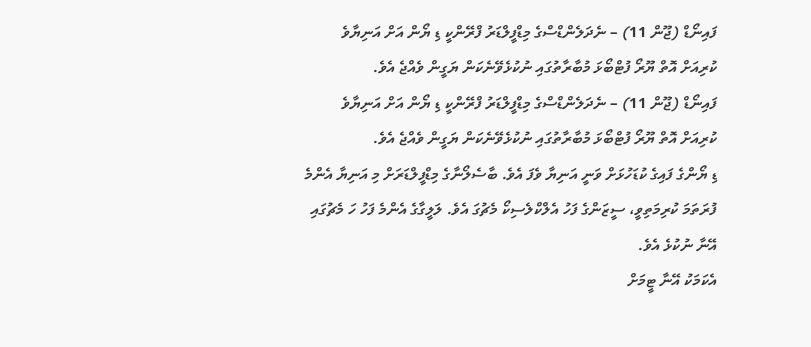ފައިނޯޑް (ޖޫން 11) – ނެދަލެންޑްސްގެ މިޑްފީލްޑަރު ފްރޭންކީ ޑި ޔޯން އަށް އަނިޔާވެ ކުރިއަށް އޮތް ޔޫރޯ ފުޓްބޯޅަ މުބާރާތުގައި ނުކުޅެވޭނެކަން ޔަގީން ވެއްޖެ އެވެ.
ފައިނޯޑް (ޖޫން 11) – ނެދަލެންޑްސްގެ މިޑްފީލްޑަރު ފްރޭންކީ ޑި ޔޯން އަށް އަނިޔާވެ ކުރިއަށް އޮތް ޔޫރޯ ފުޓްބޯޅަ މުބާރާތުގައި ނުކުޅެވޭނެކަން ޔަގީން ވެއްޖެ އެވެ.
ޑި ޔޯންގެ ފައިގެ ކުޑަހުޅަށް ވަނީ އަނިޔާ ވެފަ އެވެ. ބާސެލޯނާގެ މިޑްފީލްޑަރަށް މި އަނިޔާ އެންމެ ފުރަތަމަ ކުރިމަތިވީ، ސީޒަންގެ ފަހު އެލްކްލެސިކޯ މެޗުގަ އެވެ. ލަލީގާގެ އެންމެ ފަހު ހަ މެޗުގައި އޭނާ ނުކުޅެ އެވެ.
އެކަމަކު އޭނާ ޓީމަށް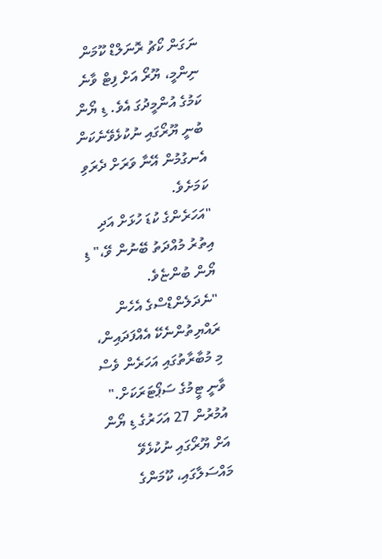ނަގަން ކޯޗު ރޮނަލްޑް ކޫމަން ނިންމީ، ޔޫރޯ އަށް ފިޓް ވާނެ ކަމުގެ އުންމީދުގަ އެވެ. ޑި ޔޯން ބުނީ ޔޫރޯގައި ނުކުޅެވޭނެކަން އެނގުމުން އޭނާ ވަރަށް ދެރަވި ކަމަށެވެ.
"އަހަރެންގެ ކުޑަ ހުޅަށް އަދި އިތުރު މުއްދަތު ބޭނުން ވޭ،" ޑި ޔޯން ބުންޏެވެ.
"ނެދަލެންޑްސްގެ އެހެން ރައްޔިތުންނެކޭ އެއްފަދައިން، މި މުބާރާތުގައި އަހަރެން ވެސް ވާނީ ޓީމުގެ ސަޕޯޓަރަކަށް."
އުމުރުން 27 އަހަރުގެ ޑި ޔޯން އަށް ޔޫރޯގައި ނުކުޅެވޭ މައްސަލާގައި، ކޫމަންގެ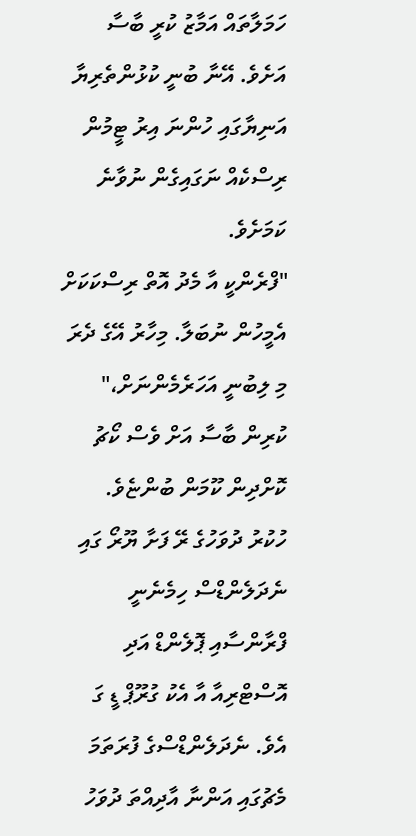ހަމަލާތައް އަމާޒު ކުރީ ބާސާ އަށެވެ. އޭނާ ބުނީ ކުޅުންތެރިޔާ އަނިޔާގައި ހުންނަ އިރު ޓީމުން ރިސްކެއް ނަގައިގެން ނުވާނެ ކަމަށެވެ.
"ފްރެންކީ އާ މެދު އޮތް ރިސްކަކަށް އެމީހުން ނުބަލާ. މިހާރު އޭގެ ދެރަ މި ލިބުނީ އަހަރެމެންނަށް،" ކުރިން ބާސާ އަށް ވެސް ކޯޗު ކޮށްދިން ކޫމަން ބުންޏެވެ.
ހުކުރު ދުވަހުގެ ރޭ ފަށާ ޔޫރޯ ގައި ނެދަލެންޑްސް ހިމެނެނީ ފްރާންސާއި ޕޮލެންޑް އަދި އޮސްޓްރިއާ އާ އެކު ގުރޫޕް ޑީ ގަ އެވެ. ނެދަލެންޑްސްގެ ފުރަތަމަ މެޗުގައި އަންނާ އާދިއްތަ ދުވަހު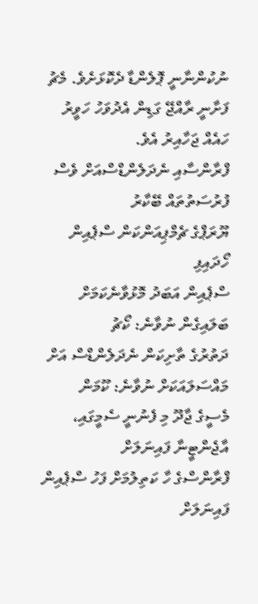ނުކުންނާނީ ޕޮލެންޑާ ދެކޮޅަށެވެ. މެޗު ފަށާނީ ރާއްޖޭ ގަޑިން އެދުވަހު ހަވީރު ހައެއް ޖަހާއިރު އެވެ.
ފްރާންސާއި ނެދަލެންޑްސްއަށް ވެސް ފުރުސަތުތައް ބޭކާރު
ޔޫރަޕްގެ ޗެމްޕިއަންކަން ސްޕެއިން ހޯދައިފި
ސްޕެއިން އަބަދު މޮޅުވާނެކަމަށް ބަލައިގެން ނުވާނެ: ކޯޗު
ދަތުރުގެ ތާށިކަން ނެދަލެންޑްސް އަށް މައްސަލައަކަށް ނުވާނެ: ކޫމަން
މެސީގެ ޖާދޫ މި ފެނުނީ ސެމީގައި، އާޖެންޓީނާ ފައިނަލަށް
ފްރާންސްގެ ހާ ކަތިލުމަށް ފަހު ސްޕެއިން ފައިނަލަށް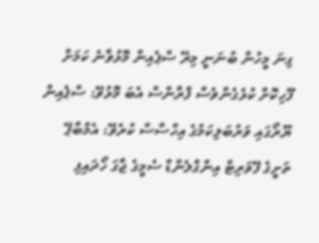ގިނަ މީހުން ބުނަނީ މިރޭ ސްޕެއިން މޮޅުވާނެ ކަމަށް
ފޫހިކޮށް ކުޅެގެންވެސް ފްރާންސް އެބަ މޮޅުވޭ: ސްޕެއިން
ޔޫރޯގައި ވަރުބަލިކަމުގެ އިހްސާސް ކުރެވޭ: އެމްބާޕޭ
ތަށީގެ ފޭވަރިޓް އިންގްލެންޑް ސެމީގެ ޖާގަ ހޯދައިފި